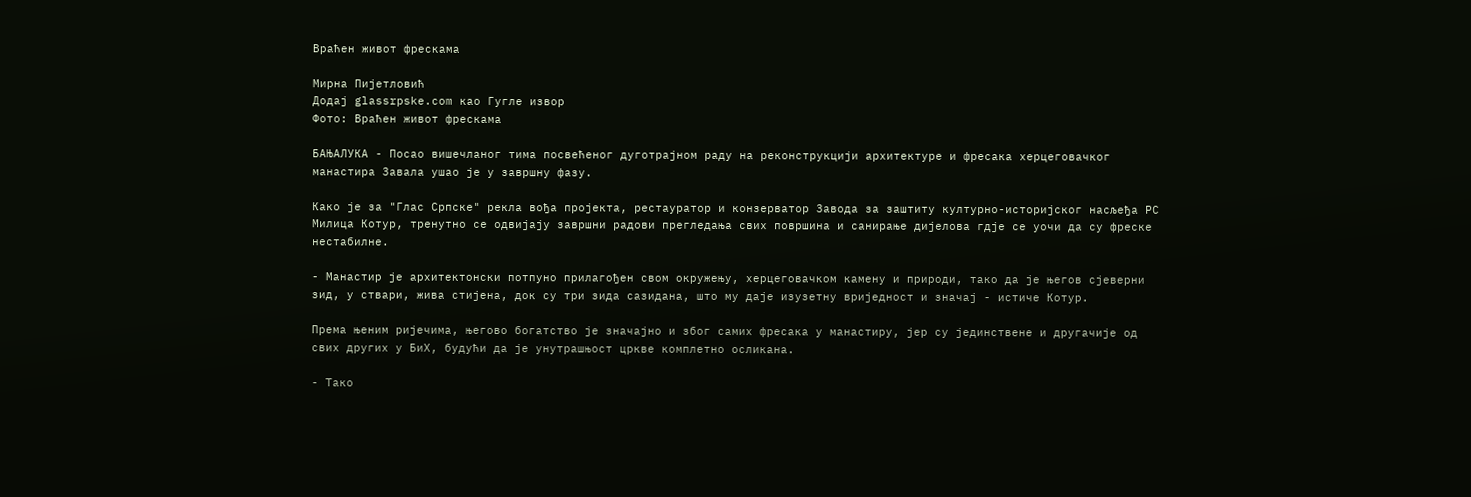Враћен живот фрескама

Мирна Пијетловић
Додај glassrpske.com као Гугле извор
Фото: Враћен живот фрескама

БAЊAЛУКA - Посао вишечланог тима посвећеног дуготрајном раду на реконструкцији архитектуре и фресака херцеговачког манастира Завала ушао је у завршну фазу.

Како је за "Глас Српске" рекла вођа пројекта, рестауратор и конзерватор Завода за заштиту културно-историјског насљеђа РС Милица Котур, тренутно се одвијају завршни радови прегледања свих површина и санирање дијелова гдје се уочи да су фреске нестабилне.

- Манастир је архитектонски потпуно прилагођен свом окружењу, херцеговачком камену и природи, тако да је његов сјеверни зид, у ствари, жива стијена, док су три зида сазидана, што му даје изузетну вриједност и значај - истиче Котур.

Према њеним ријечима, његово богатство је значајно и због самих фресака у манастиру, јер су јединствене и другачије од свих других у БиХ, будући да је унутрашњост цркве комплетно осликана.

- Тако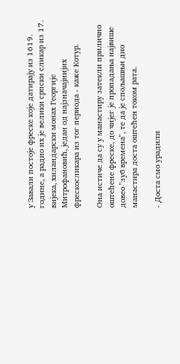у Завали постоје фреске које датирају из 1619. године, а радио их је велики српски сликар из 17. вијека, хиландарски монах Георгије Митрофановић, један од најзначајнијих фрескосликара из тог периода - каже Котур.

Она истиче да су у манастиру затекли прилично оштећене фреске, до чијег је пропадања највише довео "зуб времена", те да је спољашњи дио манастира доста оштећен током рата.

- Доста смо урадили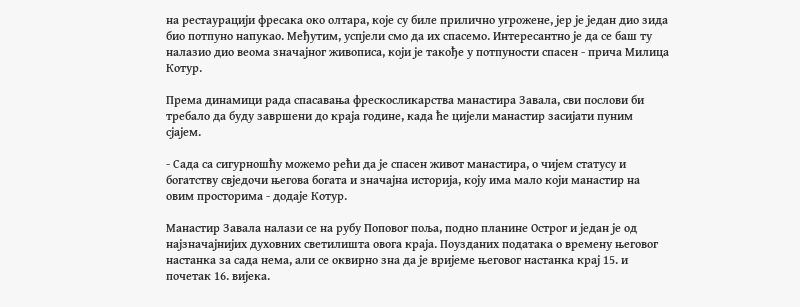на рестаурацији фресака око олтара, које су биле прилично угрожене, јер је један дио зида био потпуно напукао. Међутим, успјели смо да их спасемо. Интересантно је да се баш ту налазио дио веома значајног живописа, који је такође у потпуности спасен - прича Милица Котур.

Према динамици рада спасавања фрескосликарства манастира Завала, сви послови би требало да буду завршени до краја године, када ће цијели манастир засијати пуним сјајем.

- Сада са сигурношћу можемо рећи да је спасен живот манастира, о чијем статусу и богатству свједочи његова богата и значајна историја, коју има мало који манастир на овим просторима - додаје Котур.

Манастир Завала налази се на рубу Поповог поља, подно планине Острог и један је од најзначајнијих духовних светилишта овога краја. Поузданих података о времену његовог настанка за сада нема, али се оквирно зна да је вријеме његовог настанка крај 15. и почетак 16. вијека.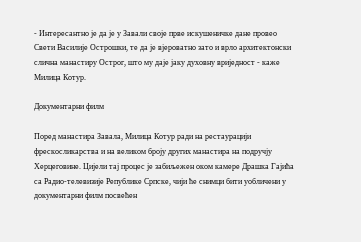- Интересантно је да је у Завали своје прве искушеничке дане провео Свети Василије Острошки, те да је вјероватно зато и врло архитектонски слична манастиру Острог, што му даје јаку духовну вриједност - каже Милица Котур.

Документарни филм

Поред манастира Завала, Милица Котур ради на рестаурацији фрескосликарства и на великом броју других манастира на подручју Херцеговине. Цијели тај процес је забиљежен оком камере Драшка Гајића са Радио-телевизије Републике Српске, чији ће снимци бити уобличени у документарни филм посвећен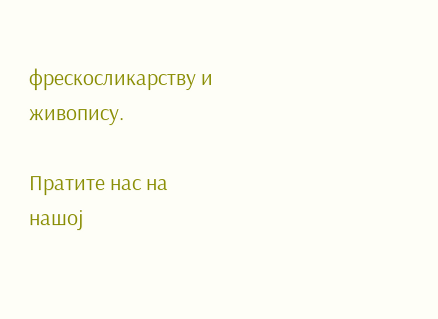фрескосликарству и живопису.

Пратите нас на нашој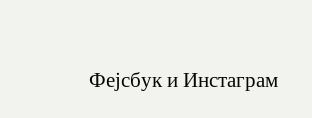Фејсбук и Инстаграм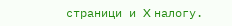страници и X налогу.